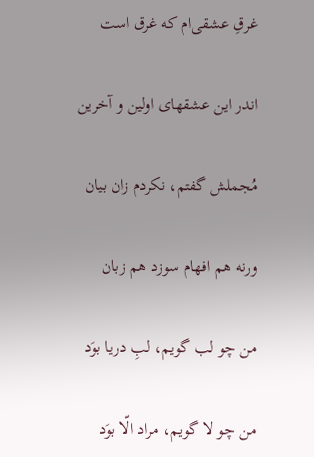غرقِ عشقی‌ام که غرق است

اندر اين عشقهای اولین و آخرین

مُجملش گفتم، نکردم زان بیان

ورنه هم افهام سوزد هم زبان

من چو لب گویم، لبِ دریا بوَد

من چو لا گویم، مراد الّا بوَد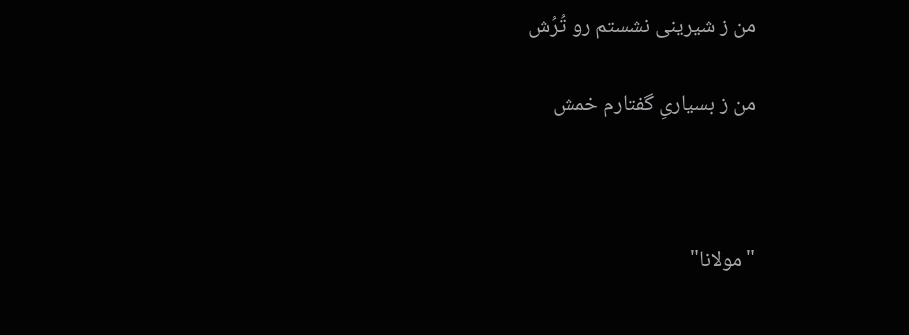من ز شیرینی نشستم رو تُرُش

من ز بسیاریِ گفتارم خمش



"مولانا"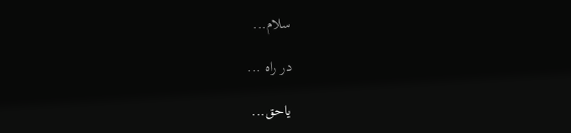سلام...

در راه ...

یاحق...